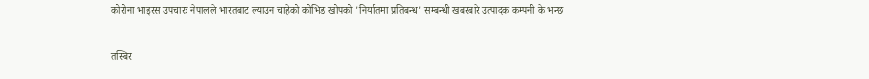कोरोना भाइरस उपचारः नेपालले भारतबाट ल्याउन चाहेको कोभिड खोपको 'निर्यातमा प्रतिबन्ध' सम्बन्धी खबरबारे उत्पादक कम्पनी के भन्छ

तस्बिर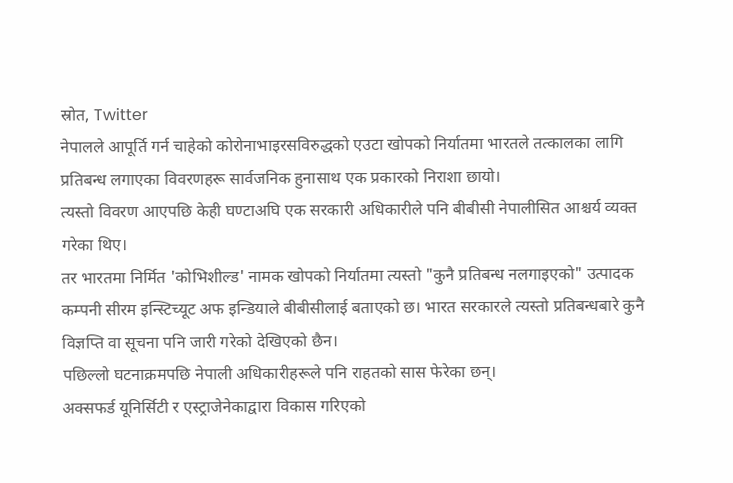स्रोत, Twitter
नेपालले आपूर्ति गर्न चाहेको कोरोनाभाइरसविरुद्धको एउटा खोपको निर्यातमा भारतले तत्कालका लागि प्रतिबन्ध लगाएका विवरणहरू सार्वजनिक हुनासाथ एक प्रकारको निराशा छायो।
त्यस्तो विवरण आएपछि केही घण्टाअघि एक सरकारी अधिकारीले पनि बीबीसी नेपालीसित आश्चर्य व्यक्त गरेका थिए।
तर भारतमा निर्मित 'कोभिशील्ड' नामक खोपको निर्यातमा त्यस्तो "कुनै प्रतिबन्ध नलगाइएको" उत्पादक कम्पनी सीरम इन्स्टिच्यूट अफ इन्डियाले बीबीसीलाई बताएको छ। भारत सरकारले त्यस्तो प्रतिबन्धबारे कुनै विज्ञप्ति वा सूचना पनि जारी गरेको देखिएको छैन।
पछिल्लो घटनाक्रमपछि नेपाली अधिकारीहरूले पनि राहतको सास फेरेका छन्।
अक्सफर्ड यूनिर्सिटी र एस्ट्राजेनेकाद्वारा विकास गरिएको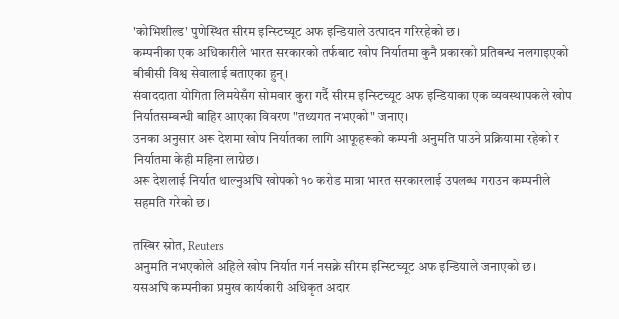'कोभिशील्ड' पुणेस्थित सीरम इन्स्टिच्यूट अफ इन्डियाले उत्पादन गरिरहेको छ।
कम्पनीका एक अधिकारीले भारत सरकारको तर्फबाट खोप निर्यातमा कुनै प्रकारको प्रतिबन्ध नलगाइएको बीबीसी विश्व सेवालाई बताएका हुन्।
संवाददाता योगिता लिमयेसँग सोमवार कुरा गर्दै सीरम इन्स्टिच्यूट अफ इन्डियाका एक व्यवस्थापकले खोप निर्यातसम्बन्धी बाहिर आएका विवरण "तथ्यगत नभएको" जनाए।
उनका अनुसार अरू देशमा खोप निर्यातका लागि आफूहरूको कम्पनी अनुमति पाउने प्रक्रियामा रहेको र निर्यातमा केही महिना लाग्नेछ।
अरू देशलाई निर्यात थाल्नुअघि खोपको १० करोड मात्रा भारत सरकारलाई उपलब्ध गराउन कम्पनीले सहमति गरेको छ।

तस्बिर स्रोत, Reuters
अनुमति नभएकोले अहिले खोप निर्यात गर्न नसक्ने सीरम इन्स्टिच्यूट अफ इन्डियाले जनाएको छ।
यसअघि कम्पनीका प्रमुख कार्यकारी अधिकृत अदार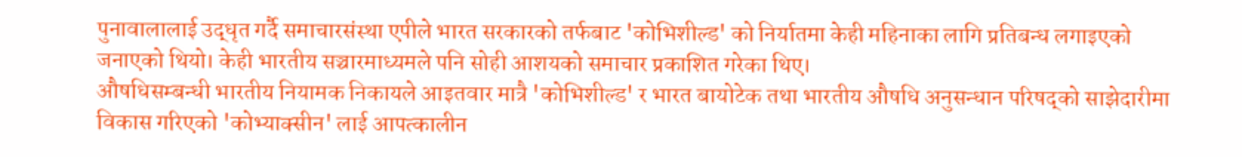पुनावालालाई उद्धृत गर्दै समाचारसंस्था एपीले भारत सरकारको तर्फबाट 'कोभिशील्ड' को निर्यातमा केही महिनाका लागि प्रतिबन्ध लगाइएको जनाएको थियो। केही भारतीय सञ्चारमाध्यमले पनि सोही आशयको समाचार प्रकाशित गरेका थिए।
औषधिसम्बन्धी भारतीय नियामक निकायले आइतवार मात्रै 'कोभिशील्ड' र भारत बायोटेक तथा भारतीय औषधि अनुसन्धान परिषद्को साझेदारीमा विकास गरिएको 'कोभ्याक्सीन' लाई आपत्कालीन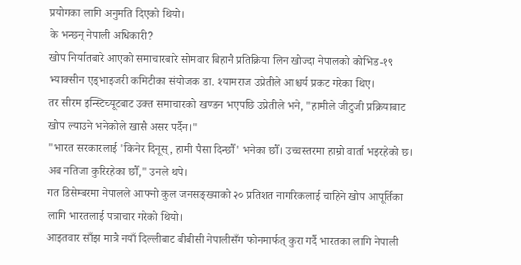प्रयोगका लागि अनुमति दिएको थियो।
के भन्छन् नेपाली अधिकारी?
खोप निर्यातबारे आएको समाचारबारे सोमवार बिहानै प्रतिक्रिया लिन खोज्दा नेपालको कोभिड-१९ भ्याक्सीन एड्भाइजरी कमिटीका संयोजक डा. श्यामराज उप्रेतीले आश्चर्य प्रकट गरेका थिए।
तर सीरम इन्स्टिच्यूटबाट उक्त समाचारको खण्डन भएपछि उप्रेतीले भने, "हामीले जीटुजी प्रक्रियाबाट खोप ल्याउने भनेकोले खासै असर पर्दैन।"
"भारत सरकारलाई 'किनेर दिनूस्, हामी पैसा दिन्छौँ' भनेका छौँ। उच्चस्तरमा हाम्रो वार्ता भइरहेको छ। अब नतिजा कुरिरहेका छौँ," उनले थपे।
गत डिसेम्बरमा नेपालले आफ्नो कुल जनसङ्ख्याको २० प्रतिशत नागरिकलाई चाहिने खोप आपूर्तिका लागि भारतलाई पत्राचार गरेको थियो।
आइतवार साँझ मात्रै नयाँ दिल्लीबाट बीबीसी नेपालीसँग फोनमार्फत् कुरा गर्दै भारतका लागि नेपाली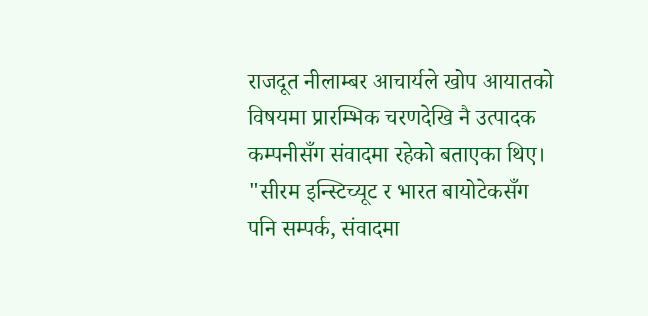राजदूत नीलाम्बर आचार्यले खोप आयातको विषयमा प्रारम्भिक चरणदेखि नै उत्पादक कम्पनीसँग संवादमा रहेको बताएका थिए।
"सीरम इन्स्टिच्यूट र भारत बायोटेकसँग पनि सम्पर्क, संवादमा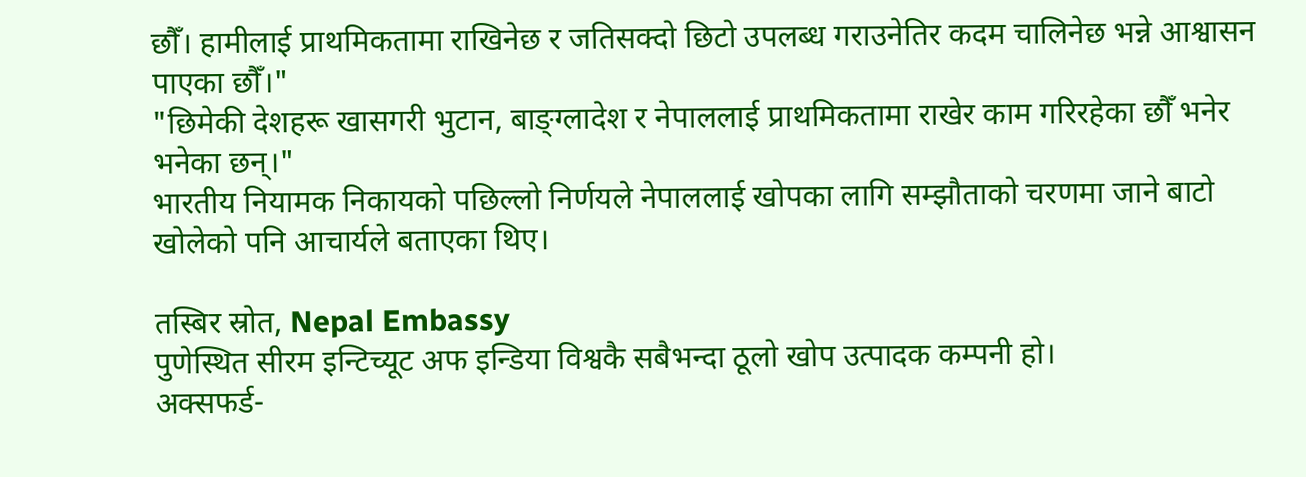छौँ। हामीलाई प्राथमिकतामा राखिनेछ र जतिसक्दो छिटो उपलब्ध गराउनेतिर कदम चालिनेछ भन्ने आश्वासन पाएका छौँ।"
"छिमेकी देशहरू खासगरी भुटान, बाङ्ग्लादेश र नेपाललाई प्राथमिकतामा राखेर काम गरिरहेका छौँ भनेर भनेका छन्।"
भारतीय नियामक निकायको पछिल्लो निर्णयले नेपाललाई खोपका लागि सम्झौताको चरणमा जाने बाटो खोलेको पनि आचार्यले बताएका थिए।

तस्बिर स्रोत, Nepal Embassy
पुणेस्थित सीरम इन्टिच्यूट अफ इन्डिया विश्वकै सबैभन्दा ठूलो खोप उत्पादक कम्पनी हो।
अक्सफर्ड-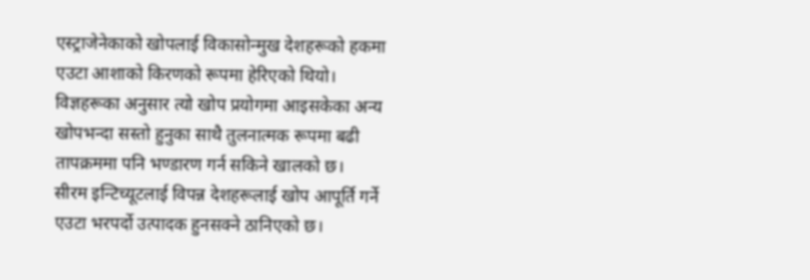एस्ट्राजेनेकाको खोपलाई विकासोन्मुख देशहरूको हकमा एउटा आशाको किरणको रूपमा हेरिएको थियो।
विज्ञहरूका अनुसार त्यो खोप प्रयोगमा आइसकेका अन्य खोपभन्दा सस्तो हुनुका साथै तुलनात्मक रूपमा बढी तापक्रममा पनि भण्डारण गर्न सकिने खालको छ।
सीरम इन्टिच्यूटलाई विपन्न देशहरूलाई खोप आपूर्ति गर्ने एउटा भरपर्दो उत्पादक हुनसक्ने ठानिएको छ।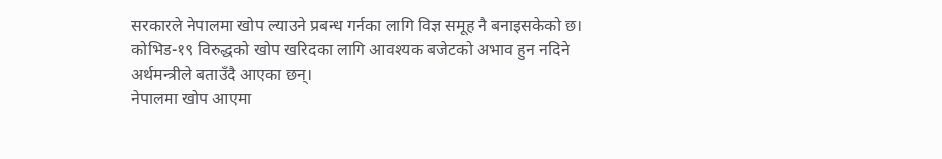सरकारले नेपालमा खोप ल्याउने प्रबन्ध गर्नका लागि विज्ञ समूह नै बनाइसकेको छ।
कोभिड-१९ विरुद्धको खोप खरिदका लागि आवश्यक बजेटको अभाव हुन नदिने अर्थमन्त्रीले बताउँदै आएका छन्।
नेपालमा खोप आएमा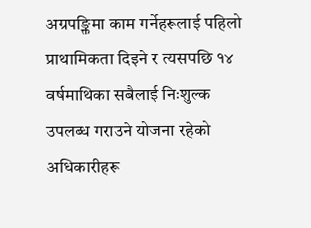अग्रपङ्क्तिमा काम गर्नेहरूलाई पहिलो प्राथामिकता दिइने र त्यसपछि १४ वर्षमाथिका सबैलाई निःशुल्क उपलब्ध गराउने योजना रहेको अधिकारीहरू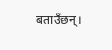बताउँछन्।